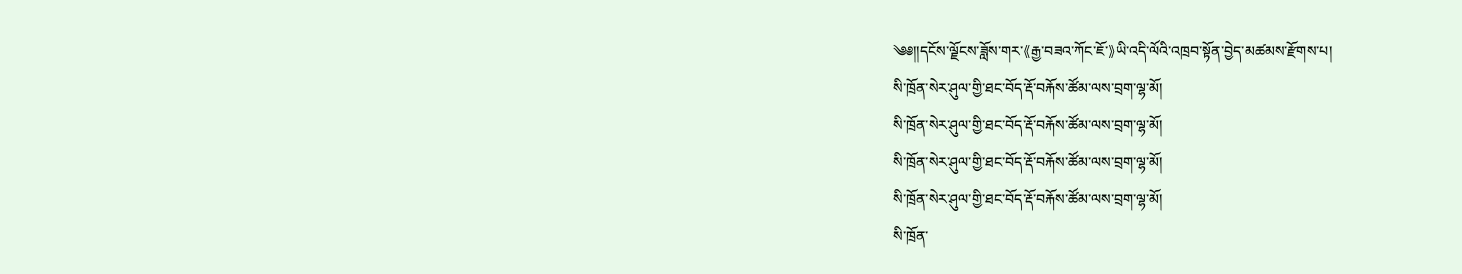༄༅།།དངོས་ལྗོངས་ཟློས་གར་《རྒྱ་བཟའ་ཀོང་ཇོ་》ཡི་འདི་ལོའི་འཁྲབ་སྟོན་བྱེད་མཚམས་རྫོགས་པ།
སི་ཁྲོན་སེར་ཤུལ་གྱི་ཐང་བོད་རྡོ་བརྐོས་ཚོམ་ལས་བྲག་ལྷ་མོ།
སི་ཁྲོན་སེར་ཤུལ་གྱི་ཐང་བོད་རྡོ་བརྐོས་ཚོམ་ལས་བྲག་ལྷ་མོ།
སི་ཁྲོན་སེར་ཤུལ་གྱི་ཐང་བོད་རྡོ་བརྐོས་ཚོམ་ལས་བྲག་ལྷ་མོ།
སི་ཁྲོན་སེར་ཤུལ་གྱི་ཐང་བོད་རྡོ་བརྐོས་ཚོམ་ལས་བྲག་ལྷ་མོ།
སི་ཁྲོན་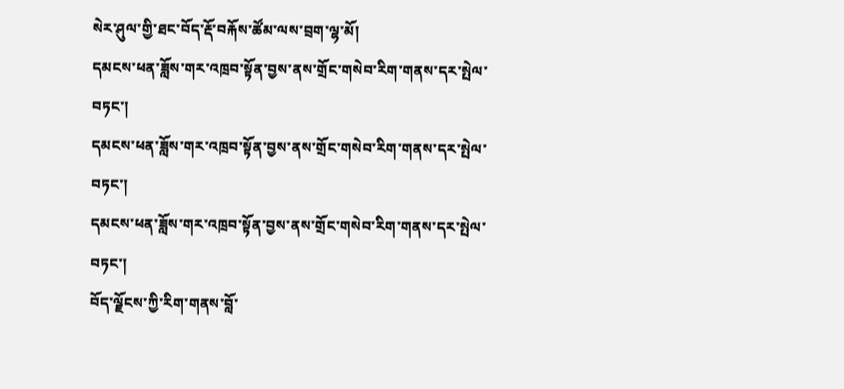སེར་ཤུལ་གྱི་ཐང་བོད་རྡོ་བརྐོས་ཚོམ་ལས་བྲག་ལྷ་མོ།
དམངས་ཕན་ཟློས་གར་འཁྲབ་སྟོན་བྱས་ནས་གྲོང་གསེབ་རིག་གནས་དར་སྤེལ་བཏང་།
དམངས་ཕན་ཟློས་གར་འཁྲབ་སྟོན་བྱས་ནས་གྲོང་གསེབ་རིག་གནས་དར་སྤེལ་བཏང་།
དམངས་ཕན་ཟློས་གར་འཁྲབ་སྟོན་བྱས་ནས་གྲོང་གསེབ་རིག་གནས་དར་སྤེལ་བཏང་།
བོད་ལྗོངས་ཀྱི་རིག་གནས་བློ་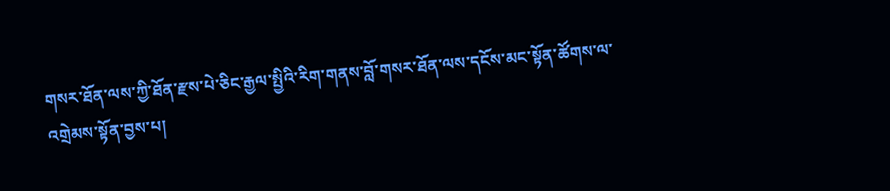གསར་ཐོན་ལས་ཀྱི་ཐོན་རྫས་པེ་ཅིང་རྒྱལ་སྤྱིའི་རིག་གནས་བློ་གསར་ཐོན་ལས་དངོས་མང་སྟོན་ཚོགས་ལ་འགྲེམས་སྟོན་བྱས་པ།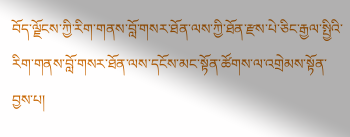བོད་ལྗོངས་ཀྱི་རིག་གནས་བློ་གསར་ཐོན་ལས་ཀྱི་ཐོན་རྫས་པེ་ཅིང་རྒྱལ་སྤྱིའི་རིག་གནས་བློ་གསར་ཐོན་ལས་དངོས་མང་སྟོན་ཚོགས་ལ་འགྲེམས་སྟོན་བྱས་པ།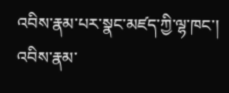འབིས་རྣམ་པར་སྣང་མཛད་ཀྱི་ལྷ་ཁང་།
འབིས་རྣམ་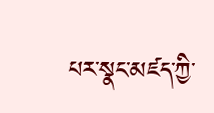པར་སྣང་མཛད་ཀྱི་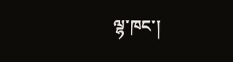ལྷ་ཁང་།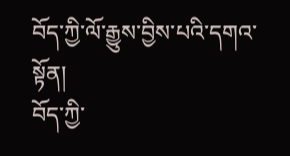བོད་ཀྱི་ལོ་རྒྱུས་བྱིས་པའི་དགའ་སྟོན།
བོད་ཀྱི་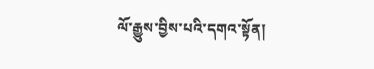ལོ་རྒྱུས་བྱིས་པའི་དགའ་སྟོན།